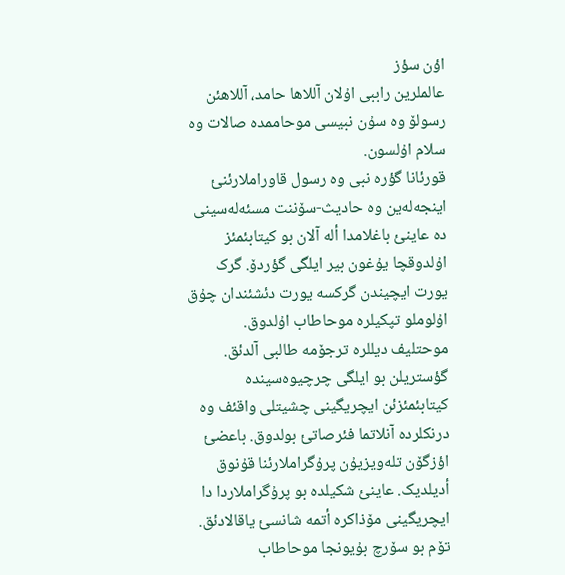اؤن سؤز
عالملرین راببی اۇلان آللاها حامد، آللاهئن رسولۆ وە سۇن نبیسی موحاممدە صالات وە سلام اۇلسون.
قورئانا گؤرە نبی وە رسول قاوراملارئنئ اینجەلەین وە حادیث-سۆننت مسئەلەسینی دە عاینئ باغلامدا ألە آلان بو کیتابئمئز اۇلدوقچا یۇغون بیر ایلگی گؤردۆ. گرک یورت ایچیندن گرکسە یورت دئشئندان چۇق اۇلوملو تپکیلرە موحاطاب اۇلدوق. موحتلیف دیللرە ترجۆمە طالبی آلدئق. گؤستریلن بو ایلگی چرچیوەسیندە کیتابئمئزئن ایچریگینی چشیتلی واقئف وە درنکلردە آنلاتما فئرصاتئ بولدوق. باعضئ اؤزگۆن تلەویزیۇن پرۇگراملارئنا قۇنوق أدیلدیک. عاینئ شکیلدە بو پرۇگراملاردا دا ایچریگینی مۆذاکرە أتمە شانسئ یاقالادئق.
تۆم بو سۆرچ بۇیونجا موحاطاب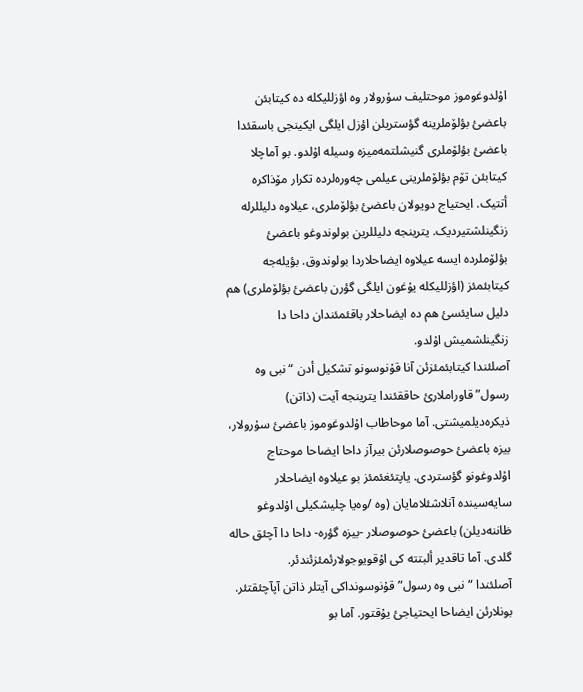اۇلدوغوموز موحتلیف سۇرولار وە اؤزللیکلە دە کیتابئن باعضئ بؤلۆملرینە گؤستریلن اؤزل ایلگی ایکینجی باسقئدا باعضئ بؤلۆملری گنیشلتمەمیزە وسیلە اۇلدو. بو آماچلا کیتابئن تۆم بؤلۆملرینی عیلمی چەورەلردە تکرار مۆذاکرە أتتیک. ایحتیاج دویولان باعضئ بؤلۆملری، عیلاوە دلیللرلە زنگینلشتیردیک. یترینجە دلیللرین بولوندوغو باعضئ بؤلۆملردە ایسە عیلاوە ایضاحلاردا بولوندوق. بؤیلەجە کیتابئمئز (اؤزللیکلە یۇغون ایلگی گؤرن باعضئ بؤلۆملری) هم دلیل سایئسئ هم دە ایضاحلار باقئمئندان داحا دا زنگینلشمیش اۇلدو.
آصلئندا کیتابئمئزئن آنا قۇنوسونو تشکیل أدن “نبی وە رسول” قاوراملارئ حاققئندا یترینجە آیت (ذاتن) ذیکرەدیلمیشتی. آما موحاطاب اۇلدوغوموز باعضئ سۇرولار، بیزە باعضئ حوصوصلارئن بیرآز داحا ایضاحا موحتاج اۇلدوغونو گؤستردی. یاپتئغئمئز بو عیلاوە ایضاحلار سایەسیندە آنلاشئلامایان (وە /وەیا چلیشکیلی اۇلدوغو ظاننەدیلن) باعضئ حوصوصلار -بیزە گؤرە- داحا دا آچئق حالە گلدی. آما تاقدیر ألبتتە کی اۇقویوجولارئمئزئندئر.
آصلئندا “نبی وە رسول” قۇنوسونداکی آیتلر ذاتن آپآچئقتئر. بونلارئن ایضاحا ایحتیاجئ یۇقتور. آما بو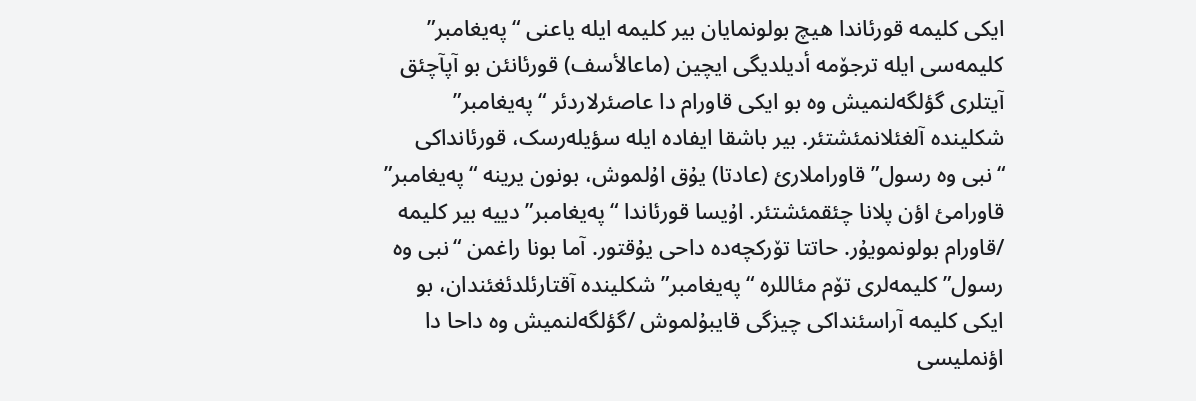ایکی کلیمە قورئاندا هیچ بولونمایان بیر کلیمە ایلە یاعنی “پەیغامبر” کلیمەسی ایلە ترجۆمە أدیلدیگی ایچین (ماعالأسف) قورئانئن بو آپآچئق آیتلری گؤلگەلنمیش وە بو ایکی قاورام دا عاصئرلاردئر “پەیغامبر” شکلیندە آلغئلانمئشتئر. بیر باشقا ایفادە ایلە سؤیلەرسک، قورئانداکی “نبی وە رسول” قاوراملارئ (عادتا) یۇق اۇلموش، بونون یرینە “پەیغامبر” قاورامئ اؤن پلانا چئقمئشتئر. اۇیسا قورئاندا “پەیغامبر” دییە بیر کلیمە /قاورام بولونمویۇر. حاتتا تۆرکچەدە داحی یۇقتور. آما بونا راغمن “نبی وە رسول” کلیمەلری تۆم مئاللرە “پەیغامبر” شکلیندە آقتارئلدئغئندان، بو ایکی کلیمە آراسئنداکی چیزگی قایبۇلموش /گؤلگەلنمیش وە داحا دا اؤنملیسی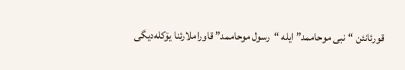قورئانئن “نبی موحاممد” ایلە “رسول موحاممد” قاوراملارئنا یۆکلەدیگی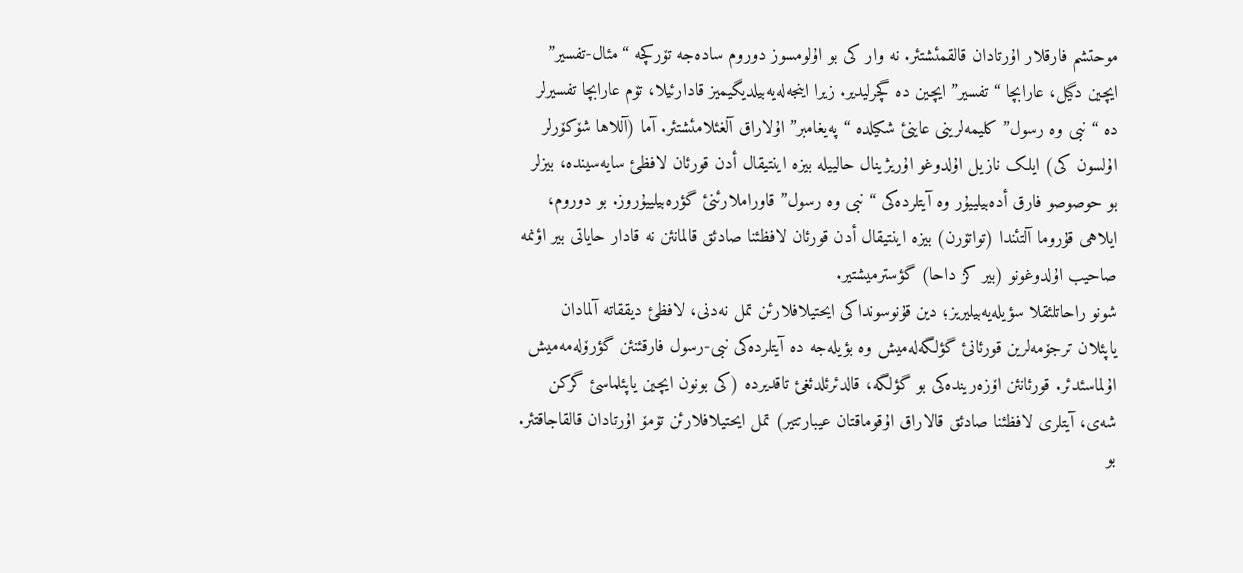موحتشم فارقلار اۇرتادان قالقمئشتئر. نە وار کی بو اۇلومسوز دوروم سادەجە تۆرکچە “مئال-تفسیر” ایچین دگیل، عارابچا “تفسیر” ایچین دە گچرلیدیر. زیرا اینجەلەیەبیلدیگیمیز قادارئیلا، تۆم عارابچا تفسیرلر دە “نبی وە رسول” کلیمەلرینی عاینئ شکیلدە “پەیغامبر” اۇلاراق آلغئلامئشتئر. آما (آللاها شۆکۆرلر اۇلسون کی) ایلک نازیل اۇلدوغو اۇریژینال حالییلە بیزە اینتیقال أدن قورئان لافظئ سایەسیندە، بیزلر بو حوصوصو فارق أدەبیلییۇر وە آیتلردەکی “نبی وە رسول” قاوراملارئنئ گؤرەبیلییۇروز. بو دوروم، ایلاهی قۇروما آلتئندا (تواتۆرن) بیزە اینتیقال أدن قورئان لافظئنا صادئق قالمانئن نە قادار حایاتی بیر اؤنمە صاحیب اۇلدوغونو (بیر کز داحا) گؤسترمیشتیر.
شونو راحاتلئقلا سؤیلەیەبیلیریز؛ دین قۇنوسونداکی ایحتیلافلارئن تمل نەدنی، لافظئ دیققاتە آلمادان یاپئلان ترجۆمەلرین قورئانئ گؤلگەلەمیش وە بؤیلەجە دە آیتلردەکی نبی-رسول فارقئنئن گؤرۆلەمەمیش اۇلماسئدئر. قورئانئن اۆزەریندەکی بو گؤلگە، قالدئرئلدئغئ تاقدیردە (کی بونون ایچین یاپئلماسئ گرکن شەی، آیتلری لافظئنا صادئق قالاراق اۇقوماقتان عیبارتتیر) تمل ایحتیلافلارئن تۆمۆ اۇرتادان قالقاجاقتئر. بو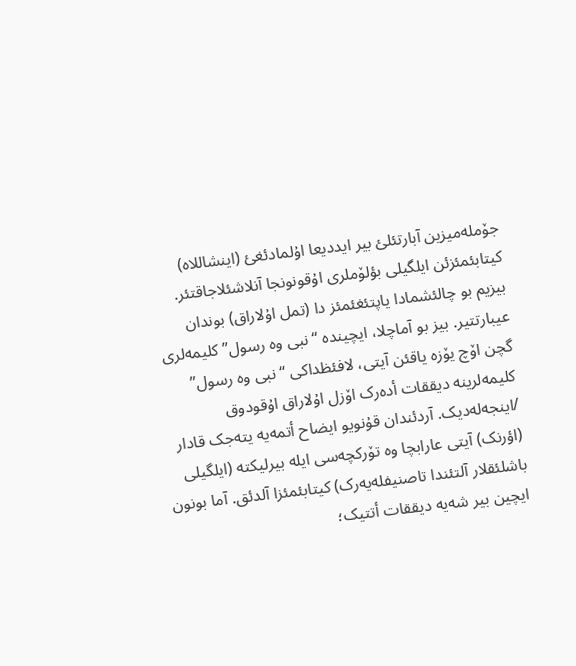جۆملەمیزین آبارتئلئ بیر ایددیعا اۇلمادئغئ (اینشاللاە) کیتابئمئزئن ایلگیلی بؤلۆملری اۇقونونجا آنلاشئلاجاقتئر.
بیزیم بو چالئشمادا یاپتئغئمئز دا (تمل اۇلاراق) بوندان عیبارتتیر. بیز بو آماچلا، ایچیندە “نبی وە رسول” کلیمەلری گچن اۆچ یۆزە یاقئن آیتی، لافئظداکی “نبی وە رسول” کلیمەلرینە دیققات أدەرک اۆزل اۇلاراق اۇقودوق /اینجەلەدیک. آردئندان قۇنویو ایضاح أتمەیە یتەجک قادار (اؤرنک) آیتی عارابچا وە تۆرکچەسی ایلە بیرلیکتە (ایلگیلی باشلئقلار آلتئندا تاصنیفلەیەرک) کیتابئمئزا آلدئق. آما بونون ایچین بیر شەیە دیققات أتتیک؛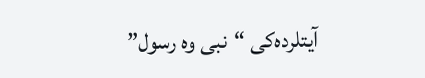آیتلردەکی “نبی وە رسول”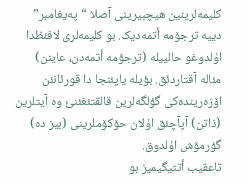کلیمەلرینین هیچبیرینی آصلا “پەیغامبر” دییە ترجۆمە أتمەدیک. بو کلیمەلری لافئظدا اۇلدوغو حالییلە (ترجۆمە أتمەدن، عاینن) مئالە آقتاردئق. بؤیلە یاپئنجا دا قورئانئن اۆزەریندەکی گؤلگەلرین قالقتئغئنئ وە آیتلرین (ذاتن) آپآچئق اۇلان حۆکۆملرینی (بیز دە) گؤرمۆش اۇلدوق.
تاعقیب أتتیگیمیز بو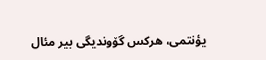یؤنتمی، هرکس گۆوندیگی بیر مئال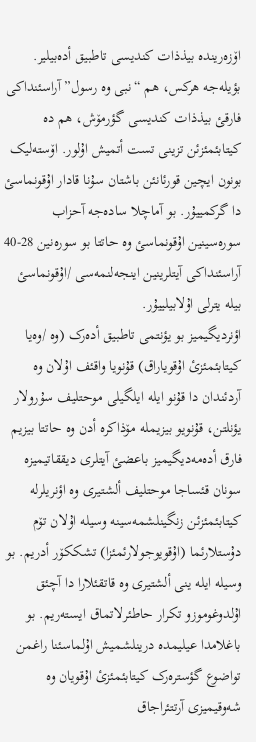اۆزەریندە بیذذات کندیسی تاطبیق أدەبیلیر. بؤیلەجە هرکس، هم “نبی وە رسول” آراسئنداکی فارقئ بیذذات کندیسی گؤرمۆش، هم دە کیتابئمئزئن تزینی تست أتمیش اۇلور. اۆستەلیک بونون ایچین قورئانئن باشتان سۇنا قادار اۇقونماسئ دا گرکمییۇر. بو آماچلا سادەجە آحزاب سورەسینین اۇقونماسئ وە حاتتا بو سورەنین 28-40 آراسئنداکی آیتلرینین اینجەلنمەسی /اۇقونماسئ بیلە یترلی اۇلابیلییۇر.
اؤنردیگیمیز بو یؤنتمی تاطبیق أدەرک (وە /وەیا کیتابئمئزئ اۇقویاراق) قۇنویا واقئف اۇلان وە آردئندان دا قۇنو ایلە ایلگیلی موحتلیف سۇرولار یؤنلتن، قۇنویو بیزیملە مۆذاکرە أدن وە حاتتا بیزیم فارق أدەمەدیگیمیز باعضئ آیتلری دیققاتیمیزە سونان قئساجا موحتلیف ألشتیری وە اؤنریلرلە کیتابئمئزئن زنگینلشمەسینە وسیلە اۇلان تۆم دۇستلارئما (اۇقویوجولارئمئزا) تشککۆر أدریم. بو وسیلە ایلە ینی ألشتیری وە قاتقئلارا دا آچئق اۇلدوغوموزو تکرار حاطئرلاتماق ایستەریم. بو باغلامدا عیلیمدە درینلشمیش اۇلماسئنا راغمن تواضوع گؤسترەرک کیتابئمئزئ اۇقویان وە شەوقیمیزی آرتتئراجاق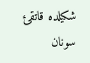شکیلدە قاتقئ سونان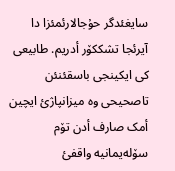سایغئدگر حۇجالارئمئزا دا آیرئجا تشککۆر أدریم. طابیعی کی ایکینجی باسقئنئن تاصحیحی وە میزانپاژئ ایچین أمک صارف أدن تۆم سۆلەیمانیە واقفئ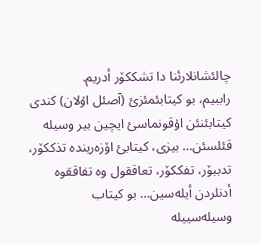چالئشانلارئنا دا تشککۆر أدریم.
راببیم، بو کیتابئمئزئ (آصئل اۇلان) کندی کیتابئنئن اۇقونماسئ ایچین بیر وسیلە قئلسئن… بیزی، کیتابئ اۆزەریندە تذککۆر، تدببۆر، تفککۆر، تعاققول وە تفاققوە أدنلردن أیلەسین… بو کیتاب وسیلەسییلە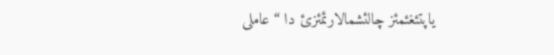یاپتئغئمئز چالئشمالارئمئزئ دا “عاملی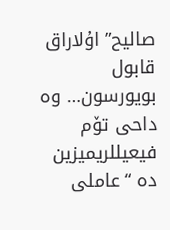صالیح” اۇلاراق قابول بویورسون… وە داحی تۆم فیعیللریمیزین دە “عاملی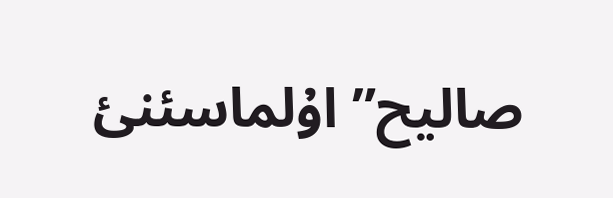صالیح” اۇلماسئنئ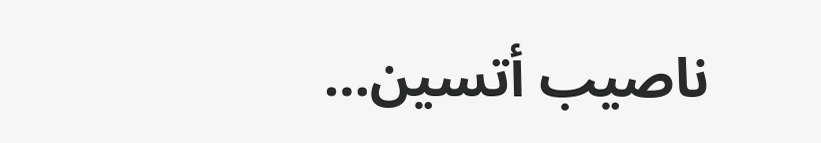ناصیب أتسین…